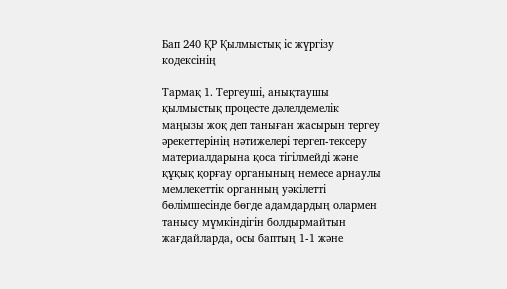Бап 240 ҚР Қылмыстық іс жүргізу кодексінің

Тармақ 1. Тергеуші, анықтаушы қылмыстық процесте дәлелдемелік маңызы жоқ деп таныған жасырын тергеу әрекеттерінің нәтижелері тергеп-тексеру материалдарына қоса тігілмейді және құқық қорғау органының немесе арнаулы мемлекеттік органның уәкілетті бөлімшесінде бөгде адамдардың олармен танысу мүмкіндігін болдырмайтын жағдайларда, осы баптың 1-1 және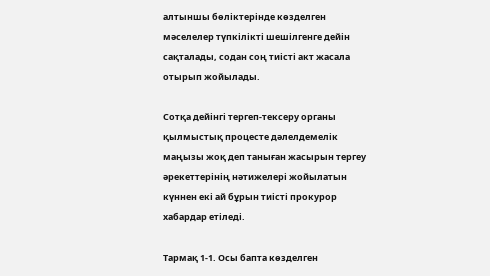алтыншы бөліктерінде көзделген мәселелер түпкілікті шешілгенге дейін сақталады, содан соң тиісті акт жасала отырып жойылады.

Сотқа дейінгі тергеп-тексеру органы қылмыстық процесте дәлелдемелік маңызы жоқ деп таныған жасырын тергеу әрекеттерінің нәтижелері жойылатын күннен екі ай бұрын тиісті прокурор хабардар етіледі.

Тармақ 1-1. Осы бапта көзделген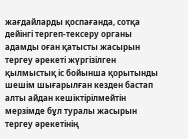жағдайларды қоспағанда, сотқа дейінгі тергеп-тексеру органы адамды оған қатысты жасырын тергеу әрекеті жүргізілген қылмыстық іс бойынша қорытынды шешім шығарылған кезден бастап алты айдан кешіктірілмейтін мерзімде бұл туралы жасырын тергеу әрекетінің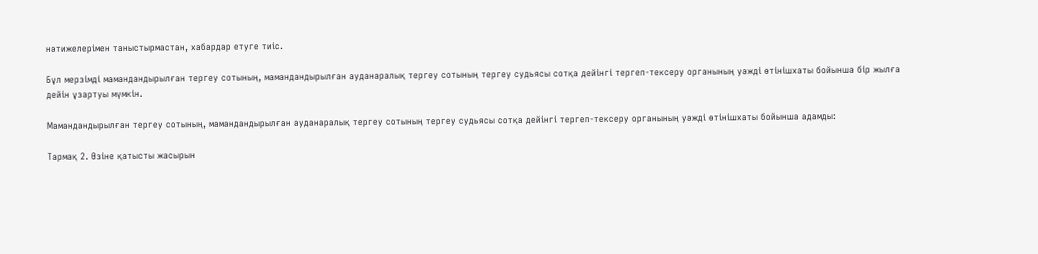нәтижелерімен таныстырмастан, хабардар етуге тиіс.

Бұл мерзімді мамандандырылған тергеу сотының, мамандандырылған ауданаралық тергеу сотының тергеу судьясы сотқа дейінгі тергеп-тексеру органының уәжді өтінішхаты бойынша бір жылға дейін ұзартуы мүмкін.

Мамандандырылған тергеу сотының, мамандандырылған ауданаралық тергеу сотының тергеу судьясы сотқа дейінгі тергеп-тексеру органының уәжді өтінішхаты бойынша адамды:

Тармақ 2. Өзіне қатысты жасырын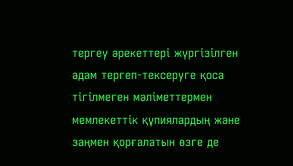тергеу әрекеттері жүргізілген адам тергеп-тексеруге қоса тігілмеген мәліметтермен мемлекеттік құпиялардың және заңмен қорғалатын өзге де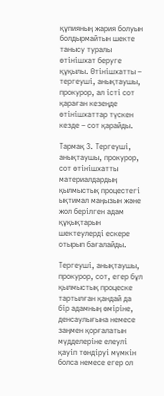құпияның жария болуын болдырмайтын шекте танысу туралы өтінішхат беруге құқылы. Өтінішхатты – тергеуші, анықтаушы, прокурор, ал істі сот қараған кезеңде өтінішхаттар түскен кезде – сот қарайды.

Тармақ 3. Тергеуші, анықтаушы, прокурор, сот өтінішхатты материалдардың қылмыстық процестегі ықтимал маңызын және жол берілген адам құқықтарын шектеулерді ескере отырып бағалайды.

Тергеуші, анықтаушы, прокурор, сот, егер бұл қылмыстық процеске тартылған қандай да бір адамның өміріне, денсаулығына немесе заңмен қорғалатын мүдделеріне елеулі қауіп төндіруі мүмкін болса немесе егер ол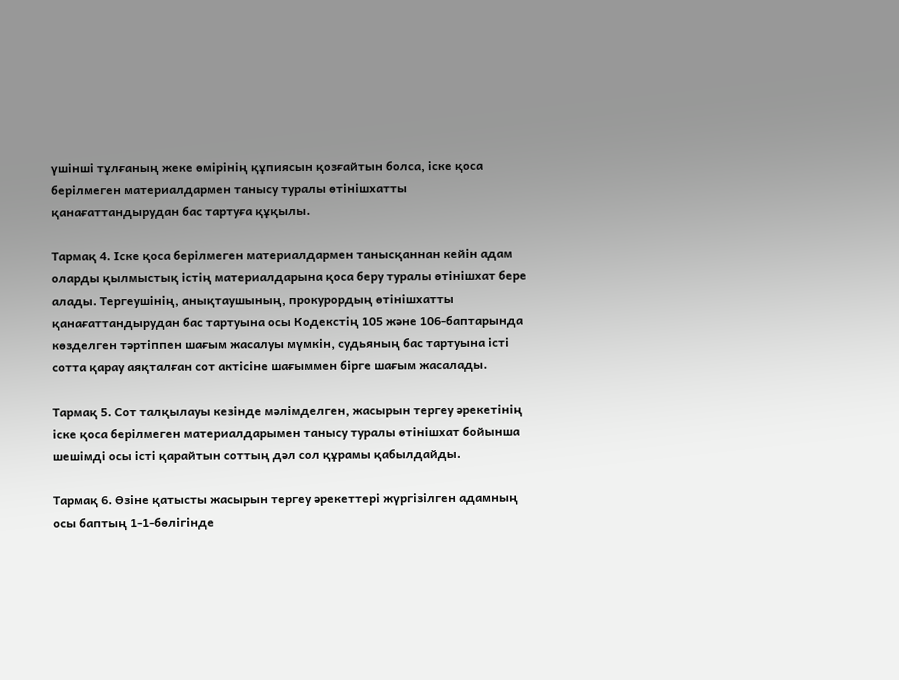үшінші тұлғаның жеке өмірінің құпиясын қозғайтын болса, іске қоса берілмеген материалдармен танысу туралы өтінішхатты қанағаттандырудан бас тартуға құқылы.

Тармақ 4. Іске қоса берілмеген материалдармен танысқаннан кейін адам оларды қылмыстық істің материалдарына қоса беру туралы өтінішхат бере алады. Тергеушінің, анықтаушының, прокурордың өтінішхатты қанағаттандырудан бас тартуына осы Кодекстің 105 және 106-баптарында көзделген тәртіппен шағым жасалуы мүмкін, судьяның бас тартуына істі сотта қарау аяқталған сот актісіне шағыммен бірге шағым жасалады.

Тармақ 5. Сот талқылауы кезінде мәлімделген, жасырын тергеу әрекетінің іске қоса берілмеген материалдарымен танысу туралы өтінішхат бойынша шешімді осы істі қарайтын соттың дәл сол құрамы қабылдайды.

Тармақ 6. Өзіне қатысты жасырын тергеу әрекеттері жүргізілген адамның осы баптың 1-1-бөлігінде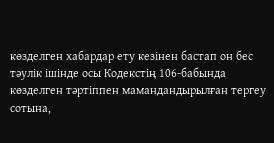көзделген хабардар ету кезінен бастап он бес тәулік ішінде осы Кодекстің 106-бабында көзделген тәртіппен мамандандырылған тергеу сотына,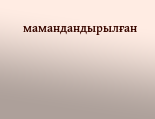мамандандырылған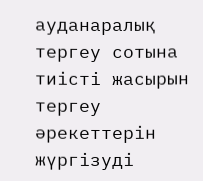ауданаралық тергеу сотына тиісті жасырын тергеу әрекеттерін жүргізуді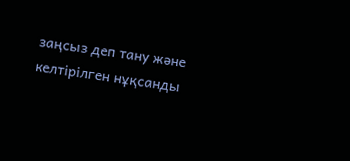заңсыз деп тану және келтірілген нұқсанды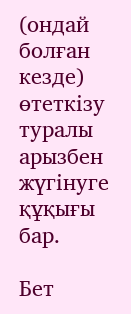(ондай болған кезде) өтеткізу туралы арызбен жүгінуге құқығы бар.

Бет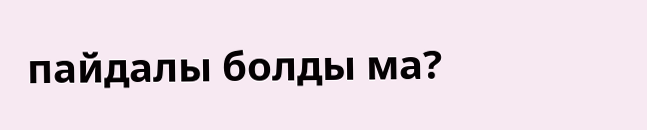пайдалы болды ма?